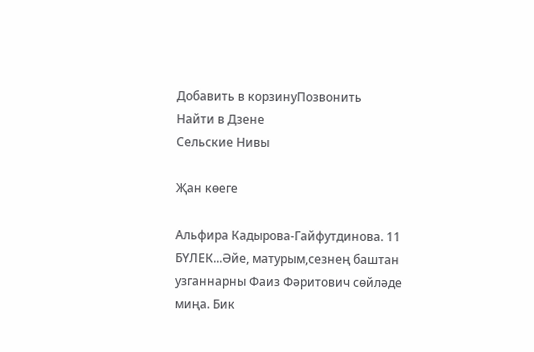Добавить в корзинуПозвонить
Найти в Дзене
Сельские Нивы

Җан көеге

Альфира Кадырова-Гайфутдинова. 11 БҮЛЕК...Әйе, матурым,сезнең баштан узганнарны Фаиз Фәритович сөйләде миңа. Бик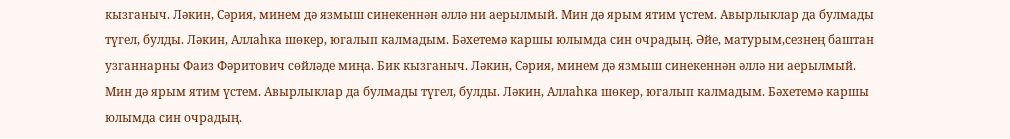кызганыч. Ләкин, Сәрия, минем дә язмыш синекеннән әллә ни аерылмый. Мин дә ярым ятим үстем. Авырлыклар да булмады түгел, булды. Ләкин, Аллаһка шөкер, югалып калмадым. Бәхетемә каршы юлымда син очрадың. Әйе, матурым,сезнең баштан узганнарны Фаиз Фәритович сөйләде миңа. Бик кызганыч. Ләкин, Сәрия, минем дә язмыш синекеннән әллә ни аерылмый. Мин дә ярым ятим үстем. Авырлыклар да булмады түгел, булды. Ләкин, Аллаһка шөкер, югалып калмадым. Бәхетемә каршы юлымда син очрадың.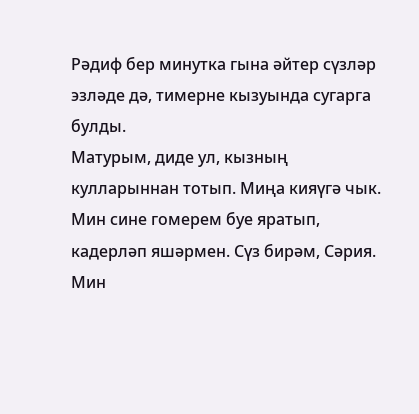Рәдиф бер минутка гына әйтер сүзләр эзләде дә, тимерне кызуында сугарга булды.
Матурым, диде ул, кызның кулларыннан тотып. Миңа кияүгә чык. Мин сине гомерем буе яратып, кадерләп яшәрмен. Сүз бирәм, Сәрия. Мин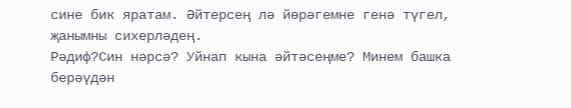сине бик яратам. Әйтерсең лә йөрәгемне генә түгел, җанымны сихерләдең.
Рәдиф?Син нәрсә? Уйнап кына әйтәсеңме? Минем башка берәүдән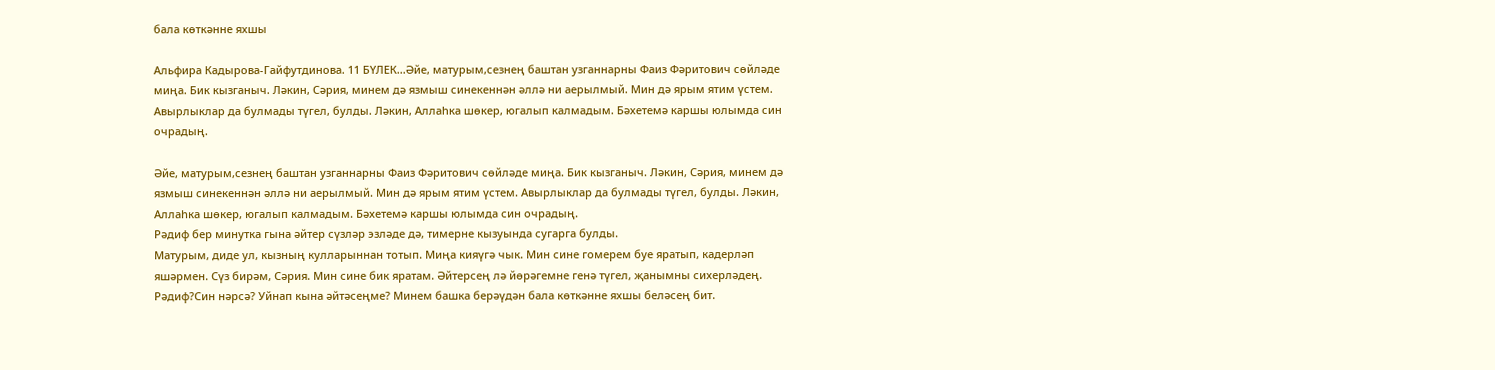бала көткәнне яхшы

Альфира Кадырова-Гайфутдинова. 11 БҮЛЕК...Әйе, матурым,сезнең баштан узганнарны Фаиз Фәритович сөйләде миңа. Бик кызганыч. Ләкин, Сәрия, минем дә язмыш синекеннән әллә ни аерылмый. Мин дә ярым ятим үстем. Авырлыклар да булмады түгел, булды. Ләкин, Аллаһка шөкер, югалып калмадым. Бәхетемә каршы юлымда син очрадың.

Әйе, матурым,сезнең баштан узганнарны Фаиз Фәритович сөйләде миңа. Бик кызганыч. Ләкин, Сәрия, минем дә язмыш синекеннән әллә ни аерылмый. Мин дә ярым ятим үстем. Авырлыклар да булмады түгел, булды. Ләкин, Аллаһка шөкер, югалып калмадым. Бәхетемә каршы юлымда син очрадың.
Рәдиф бер минутка гына әйтер сүзләр эзләде дә, тимерне кызуында сугарга булды.
Матурым, диде ул, кызның кулларыннан тотып. Миңа кияүгә чык. Мин сине гомерем буе яратып, кадерләп яшәрмен. Сүз бирәм, Сәрия. Мин сине бик яратам. Әйтерсең лә йөрәгемне генә түгел, җанымны сихерләдең.
Рәдиф?Син нәрсә? Уйнап кына әйтәсеңме? Минем башка берәүдән бала көткәнне яхшы беләсең бит.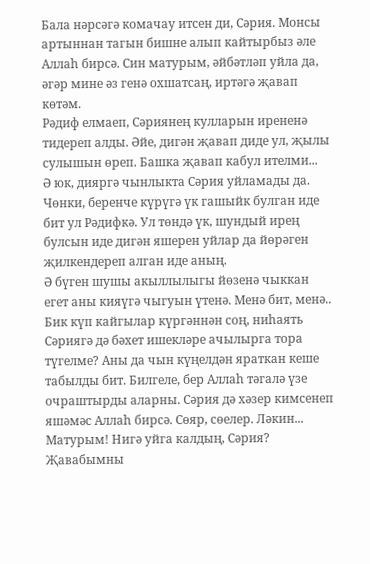Бала нәрсәгә комачау итсен ди, Сәрия. Монсы артыннан тагын бишне алып кайтырбыз әле Аллаһ бирсә. Син матурым, әйбәтләп уйла да, әгәр мине әз генә охшатсаң, иртәгә җавап көтәм.
Рәдиф елмаеп, Сәриянең кулларын ирененә тидереп алды. Әйе, дигән җавап диде ул, җылы сулышын өреп. Башка җавап кабул ителми...
Ә юк, дияргә чынлыкта Сәрия уйламады да. Чөнки, беренче күрүгә үк гашыйк булган иде бит ул Рәдифкә. Ул төндә үк, шундый ирең булсын иде дигән яшерен уйлар да йөрәген җилкендереп алган иде аның.
Ә бүген шушы акыллылыгы йөзенә чыккан егет аны кияүгә чыгуын үтенә. Менә бит, менә.. Бик күп кайгылар күргәннән соң, ниһаять Сәриягә дә бәхет ишекләре ачылырга тора түгелме? Аны да чын күңелдән яраткан кеше табылды бит. Билгеле, бер Аллаһ тәгалә үзе очраштырды аларны. Сәрия дә хәзер кимсенеп яшәмәс Аллаһ бирсә. Сөяр, сөелер. Ләкин...
Матурым! Нигә уйга калдың, Сәрия? Җавабымны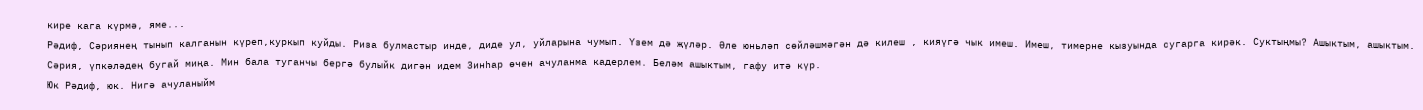кире кага күрмә, яме...
Рәдиф, Сәриянең тынып калганын күреп,куркып куйды. Риза булмастыр инде, диде ул, уйларына чумып. Үзем дә җүләр. Әле юньләп сөйләшмәгән дә килеш , кияүгә чык имеш. Имеш, тимерне кызуында сугарга кирәк. Суктыңмы? Ашыктым, ашыктым.
Сәрия, үпкәләдең бугай миңа. Мин бала туганчы бергә булыйк дигән идем Зинһар өчен ачуланма кадерлем. Беләм ашыктым, гафу итә күр.
Юк Рәдиф, юк. Нигә ачуланыйм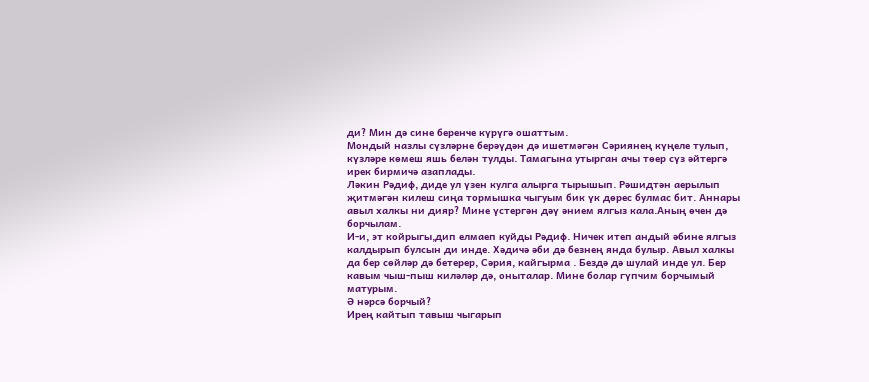ди? Мин дә сине беренче күрүгә ошаттым.
Мондый назлы сүзләрне берәүдән дә ишетмәгән Сәриянең күңеле тулып, күзләре көмеш яшь белән тулды. Тамагына утырган ачы төер сүз әйтергә ирек бирмичә азаплады.
Ләкин Рәдиф, диде ул үзен кулга алырга тырышып. Рәшидтән аерылып җитмәгән килеш сиңа тормышка чыгуым бик үк дөрес булмас бит. Аннары авыл халкы ни дияр? Мине үстергән дәү әнием ялгыз кала.Аның өчен дә борчылам.
И-и, эт койрыгы,дип елмаеп куйды Рәдиф. Ничек итеп андый әбине ялгыз калдырып булсын ди инде. Хәдичә әби дә безнең янда булыр. Авыл халкы да бер сөйләр дә бетерер, Сәрия, кайгырма . Бездә дә шулай инде ул. Бер кавым чыш-пыш киләләр дә, оныталар. Мине болар гүпчим борчымый матурым.
Ә нәрсә борчый?
Ирең кайтып тавыш чыгарып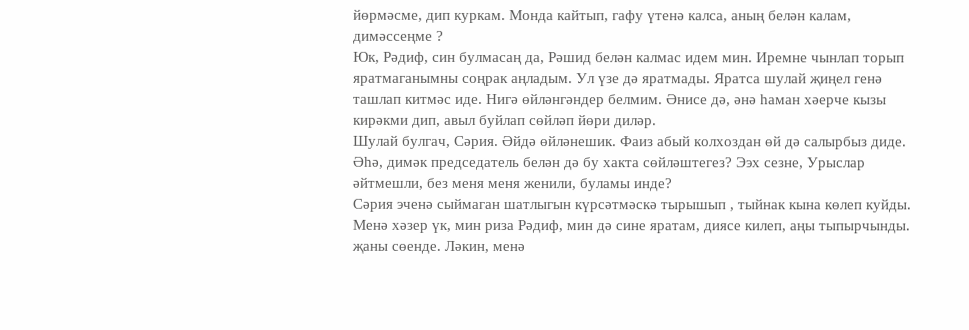йөрмәсме, дип куркам. Монда кайтып, гафу үтенә калса, аның белән калам, димәссеңме ?
Юк, Рәдиф, син булмасаң да, Рәшид белән калмас идем мин. Иремне чынлап торып яратмаганымны соңрак аңладым. Ул үзе дә яратмады. Яратса шулай җиңел генә ташлап китмәс иде. Нигә өйләнгәндер белмим. Әнисе дә, әнә һаман хәерче кызы кирәкми дип, авыл буйлап сөйләп йөри диләр.
Шулай булгач, Сәрия. Әйдә өйләнешик. Фаиз абый колхоздан өй дә салырбыз диде.
Әһә, димәк председатель белән дә бу хакта сөйләштегез? Ээх сезне, Урыслар әйтмешли, без меня меня женили, буламы инде?
Сәрия эченә сыймаган шатлыгын күрсәтмәскә тырышып , тыйнак кына көлеп куйды. Менә хәзер үк, мин риза Рәдиф, мин дә сине яратам, диясе килеп, аңы тыпырчынды. җаны сөенде. Ләкин, менә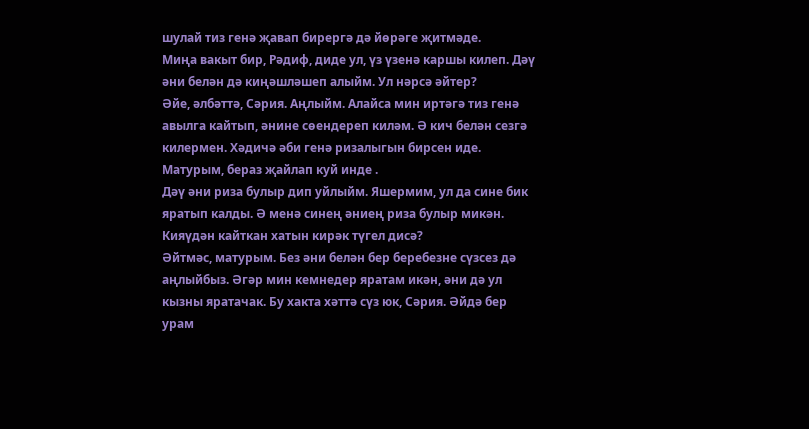шулай тиз генә җавап бирергә дә йөрәге җитмәде.
Миңа вакыт бир, Рәдиф, диде ул, үз үзенә каршы килеп. Дәү әни белән дә киңәшләшеп алыйм. Ул нәрсә әйтер?
Әйе, әлбәттә, Сәрия. Аңлыйм. Алайса мин иртәгә тиз генә авылга кайтып, әнине сөендереп киләм. Ә кич белән сезгә килермен. Хәдичә әби генә ризалыгын бирсен иде. Матурым, бераз җайлап куй инде .
Дәү әни риза булыр дип уйлыйм. Яшермим, ул да сине бик яратып калды. Ә менә синең әниең риза булыр микән. Кияүдән кайткан хатын кирәк түгел дисә?
Әйтмәс, матурым. Без әни белән бер беребезне сүзсез дә аңлыйбыз. Әгәр мин кемнедер яратам икән, әни дә ул кызны яратачак. Бу хакта хәттә сүз юк, Сәрия. Әйдә бер урам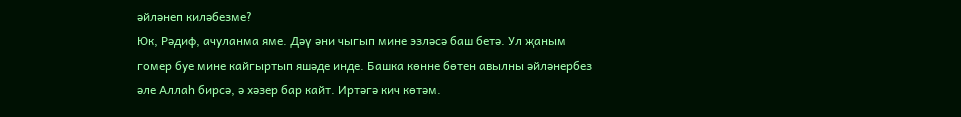әйләнеп киләбезме?
Юк, Рәдиф, ачуланма яме. Дәү әни чыгып мине эзләсә баш бетә. Ул җаным гомер буе мине кайгыртып яшәде инде. Башка көнне бөтен авылны әйләнербез әле Аллаһ бирсә, ә хәзер бар кайт. Иртәгә кич көтәм.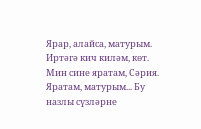Ярар, алайса, матурым. Иртәгә кич киләм, көт. Мин сине яратам, Сәрия.
Яратам, матурым... Бу назлы сүзләрне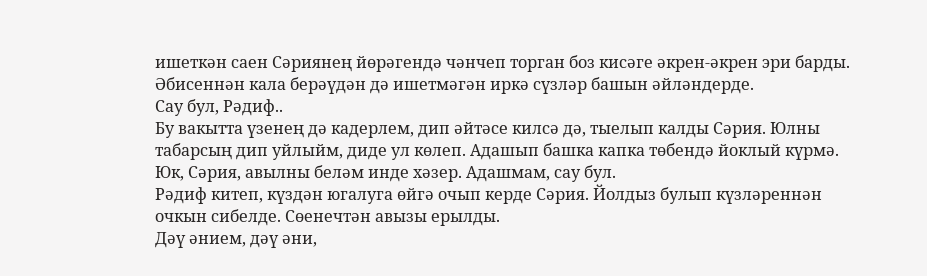ишеткән саен Сәриянең йөрәгендә чәнчеп торган боз кисәге әкрен-әкрен эри барды. Әбисеннән кала берәүдән дә ишетмәгән иркә сүзләр башын әйләндерде.
Сау бул, Рәдиф..
Бу вакытта үзенең дә кадерлем, дип әйтәсе килсә дә, тыелып калды Сәрия. Юлны табарсың дип уйлыйм, диде ул көлеп. Адашып башка капка төбендә йоклый күрмә.
Юк, Сәрия, авылны беләм инде хәзер. Адашмам, сау бул.
Рәдиф китеп, күздән югалуга өйгә очып керде Сәрия. Йолдыз булып күзләреннән очкын сибелде. Сөенечтән авызы ерылды.
Дәү әнием, дәү әни,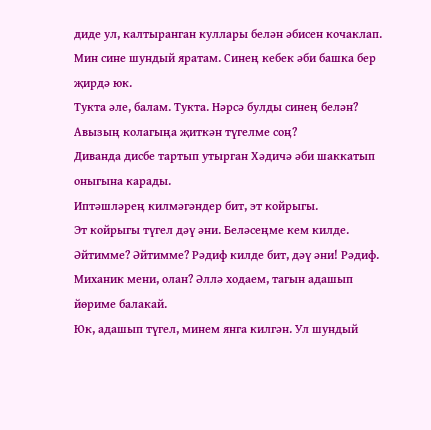диде ул, калтыранган куллары белән әбисен кочаклап. Мин сине шундый яратам. Синең кебек әби башка бер җирдә юк.
Тукта әле, балам. Тукта. Нәрсә булды синең белән? Авызың колагыңа җиткән түгелме соң?
Диванда дисбе тартып утырган Хәдичә әби шаккатып оныгына карады.
Иптәшләрең килмәгәндер бит, эт койрыгы.
Эт койрыгы түгел дәү әни. Беләсеңме кем килде. Әйтимме? Әйтимме? Рәдиф килде бит, дәү әни! Рәдиф.
Миханик мени, олан? Әллә ходаем, тагын адашып йөриме балакай.
Юк, адашып түгел, минем янга килгән. Ул шундый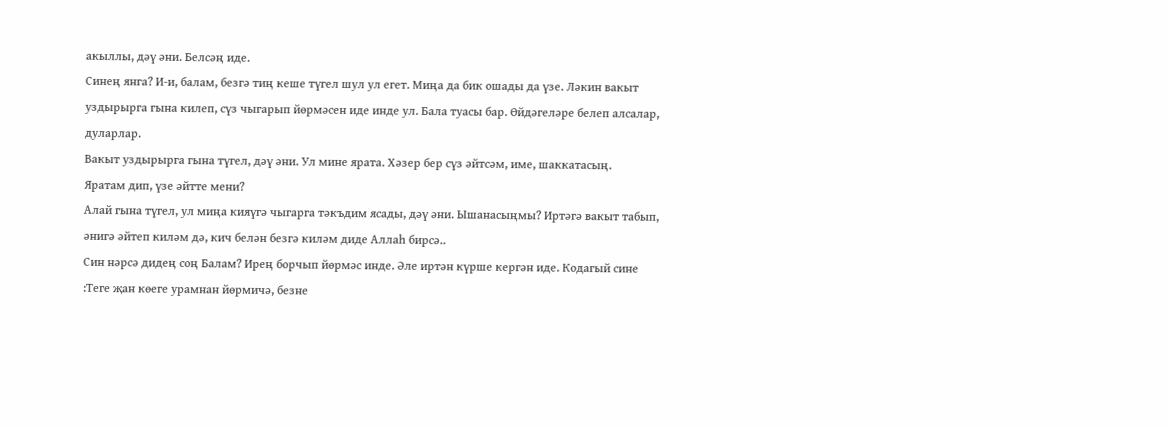акыллы, дәү әни. Белсәң иде.
Синең янга? И-и, балам, безгә тиң кеше түгел шул ул егет. Миңа да бик ошады да үзе. Ләкин вакыт уздырырга гына килеп, сүз чыгарып йөрмәсен иде инде ул. Бала туасы бар. Өйдәгеләре белеп алсалар, дуларлар.
Вакыт уздырырга гына түгел, дәү әни. Ул мине ярата. Хәзер бер сүз әйтсәм, име, шаккатасың.
Яратам дип, үзе әйтте мени?
Алай гына түгел, ул миңа кияүгә чыгарга тәкъдим ясады, дәү әни. Ышанасыңмы? Иртәгә вакыт табып, әнигә әйтеп киләм дә, кич белән безгә киләм диде Аллаһ бирсә..
Син нәрсә дидең соң Балам? Ирең борчып йөрмәс инде. Әле иртән күрше кергән иде. Кодагый сине :Теге җан көеге урамнан йөрмичә, безне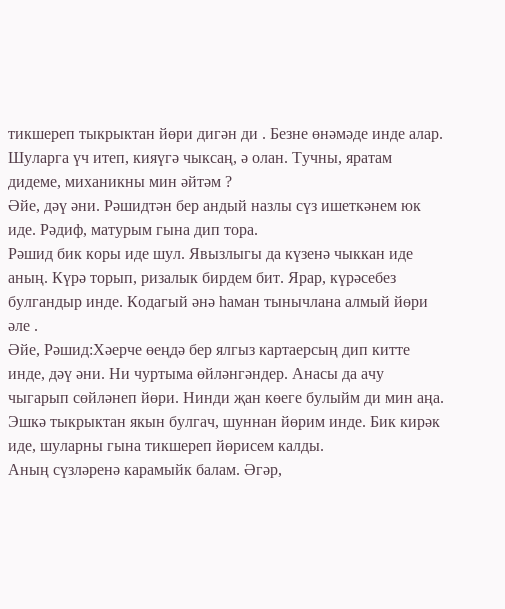тикшереп тыкрыктан йөри дигән ди . Безне өнәмәде инде алар. Шуларга үч итеп, кияүгә чыксаң, ә олан. Тучны, яратам дидеме, миханикны мин әйтәм ?
Әйе, дәү әни. Рәшидтән бер андый назлы сүз ишеткәнем юк иде. Рәдиф, матурым гына дип тора.
Рәшид бик коры иде шул. Явызлыгы да күзенә чыккан иде аның. Күрә торып, ризалык бирдем бит. Ярар, күрәсебез булгандыр инде. Кодагый әнә һаман тынычлана алмый йөри әле .
Әйе, Рәшид:Хәерче өеңдә бер ялгыз картаерсың дип китте инде, дәү әни. Ни чуртыма өйләнгәндер. Анасы да ачу чыгарып сөйләнеп йөри. Нинди җан көеге булыйм ди мин аңа. Эшкә тыкрыктан якын булгач, шуннан йөрим инде. Бик кирәк иде, шуларны гына тикшереп йөрисем калды.
Аның сүзләренә карамыйк балам. Әгәр,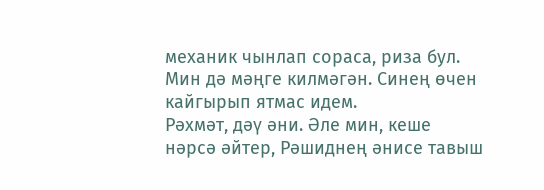механик чынлап сораса, риза бул. Мин дә мәңге килмәгән. Синең өчен кайгырып ятмас идем.
Рәхмәт, дәү әни. Әле мин, кеше нәрсә әйтер, Рәшиднең әнисе тавыш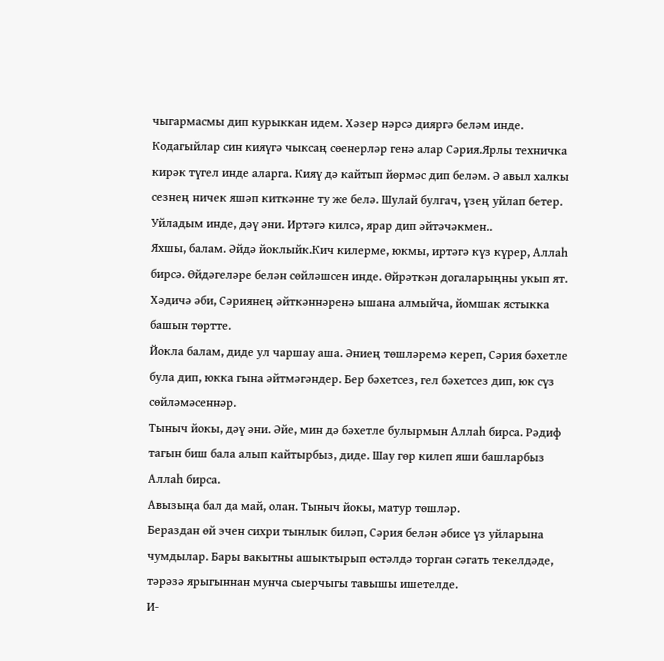чыгармасмы дип курыккан идем. Хәзер нәрсә дияргә беләм инде.
Кодагыйлар син кияүгә чыксаң сөенерләр генә алар Сәрия.Ярлы техничка кирәк түгел инде аларга. Кияү дә кайтып йөрмәс дип беләм. Ә авыл халкы сезнең ничек яшәп киткәнне ту же белә. Шулай булгач, үзең уйлап бетер.
Уйладым инде, дәү әни. Иртәгә килсә, ярар дип әйтәчәкмен..
Яхшы, балам. Әйдә йоклыйк.Кич килерме, юкмы, иртәгә күз күрер, Аллаһ бирсә. Өйдәгеләре белән сөйләшсен инде. Өйрәткән догаларыңны укып ят.
Хәдичә әби, Сәриянең әйткәннәренә ышана алмыйча, йомшак ястыкка башын төртте.
Йокла балам, диде ул чаршау аша. Әниең төшләремә кереп, Сәрия бәхетле була дип, юкка гына әйтмәгәндер. Бер бәхетсез, гел бәхетсез дип, юк сүз сөйләмәсеннәр.
Тыныч йокы, дәү әни. Әйе, мин дә бәхетле булырмын Аллаһ бирса. Рәдиф тагын биш бала алып кайтырбыз, диде. Шау гөр килеп яши башларбыз Аллаһ бирса.
Авызыңа бал да май, олан. Тыныч йокы, матур төшләр.
Бераздан өй эчен сихри тынлык биләп, Сәрия белән әбисе үз уйларына чумдылар. Бары вакытны ашыктырып өстәлдә торган сәгать текелдәде, тәрәзә ярыгыннан мунча сыерчыгы тавышы ишетелде.
И-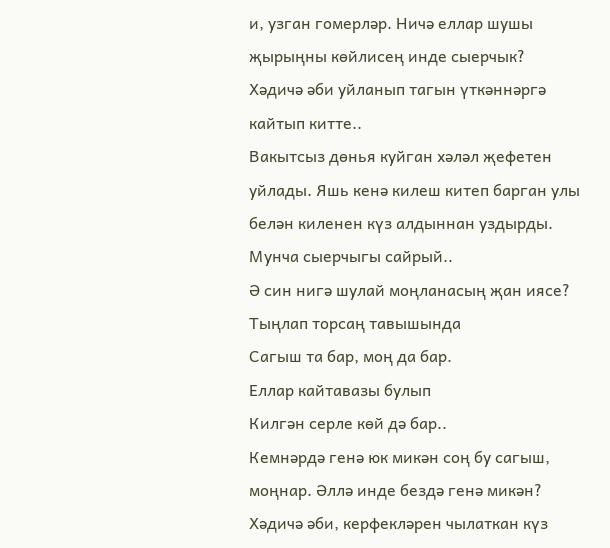и, узган гомерләр. Ничә еллар шушы җырыңны көйлисең инде сыерчык? Хәдичә әби уйланып тагын үткәннәргә кайтып китте..
Вакытсыз дөнья куйган хәләл җефетен уйлады. Яшь кенә килеш китеп барган улы белән киленен күз алдыннан уздырды.
Мунча сыерчыгы сайрый..
Ә син нигә шулай моңланасың җан иясе?
Тыңлап торсаң тавышында
Сагыш та бар, моң да бар.
Еллар кайтавазы булып
Килгән серле көй дә бар..
Кемнәрдә генә юк микән соң бу сагыш, моңнар. Әллә инде бездә генә микән?
Хәдичә әби, керфекләрен чылаткан күз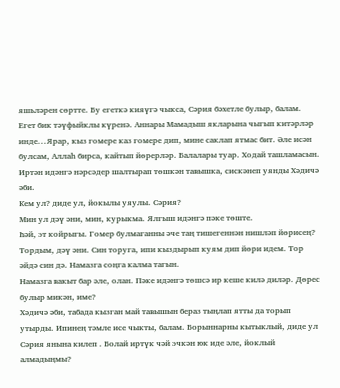яшьләрен сөртте. Бу егеткә кияүгә чыкса, Сәрия бәхетле булыр, балам. Егет бик тәүфыйклы күренә. Аннары Мамадыш якларына чыгып китәрләр инде...Ярар, кыз гомере каз гомере дип, мине саклап ятмас бит. Әле исән булсам, Аллаһ бирса, кайтып йөрерләр. Балалары туар. Ходай ташламасын.
Иртән идәнгә нәрсәдер шалтырап төшкән тавышка, сискәнеп уянды Хәдичә әби.
Кем ул? диде ул, йокылы уяулы. Сәрия?
Мин ул дәү әни, мин, курыкма. Ялгыш идәнгә пәке төште.
Һәй, эт койрыгы. Гомер булмаганны әче таң тишегеннән нишләп йөрисең?
Тордым, дәү әни. Син торуга, ипи кыздырып куям дип йөри идем. Тор әйдә син дә. Намазга соңга калма тагын.
Намазга вакыт бар әле, олан. Пәке идәнгә төшсә ир кеше килә диләр. Дөрес булыр микән, име?
Хәдичә әби, табада кызган май тавышын бераз тыңлап ятты да торып утырды. Ипинең тәмле исе чыкты, балам. Борыннарны кытыклый, диде ул Сәрия янына килеп . Болай иртүк чәй эчкән юк иде әле, йоклый алмадыңмы?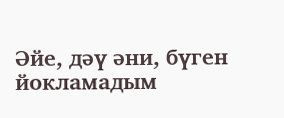Әйе, дәү әни, бүген йокламадым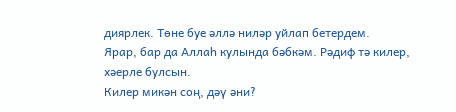диярлек. Төне буе әллә ниләр уйлап бетердем.
Ярар, бар да Аллаһ кулында бәбкәм. Рәдиф тә килер, хәерле булсын.
Килер микән соң, дәү әни?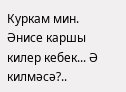Куркам мин. Әнисе каршы килер кебек... Ә килмәсә?..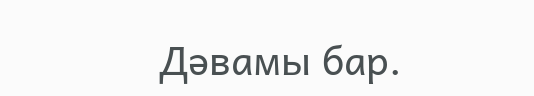Дәвамы бар.